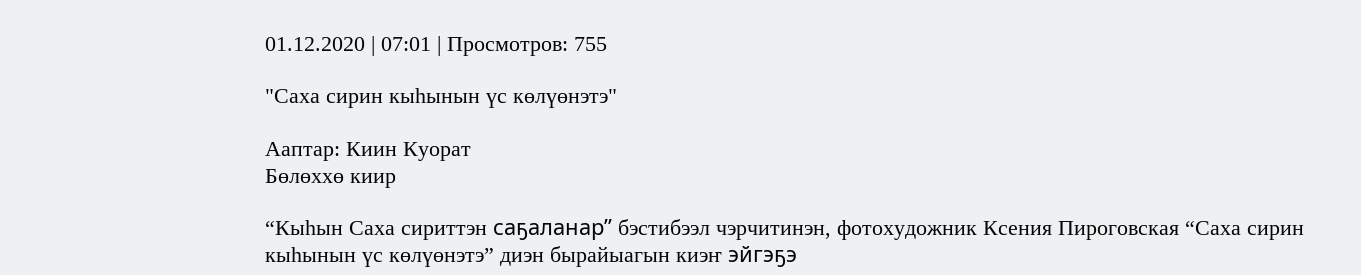01.12.2020 | 07:01 | Просмотров: 755

"Саха сирин кыһынын үс көлүөнэтэ"

Ааптар: Киин Куорат
Бөлөххө киир

“Кыһын Саха сириттэн саҕаланар” бэстибээл чэрчитинэн, фотохудожник Ксения Пироговская “Саха сирин кыһынын үс көлүөнэтэ” диэн бырайыагын киэҥ эйгэҕэ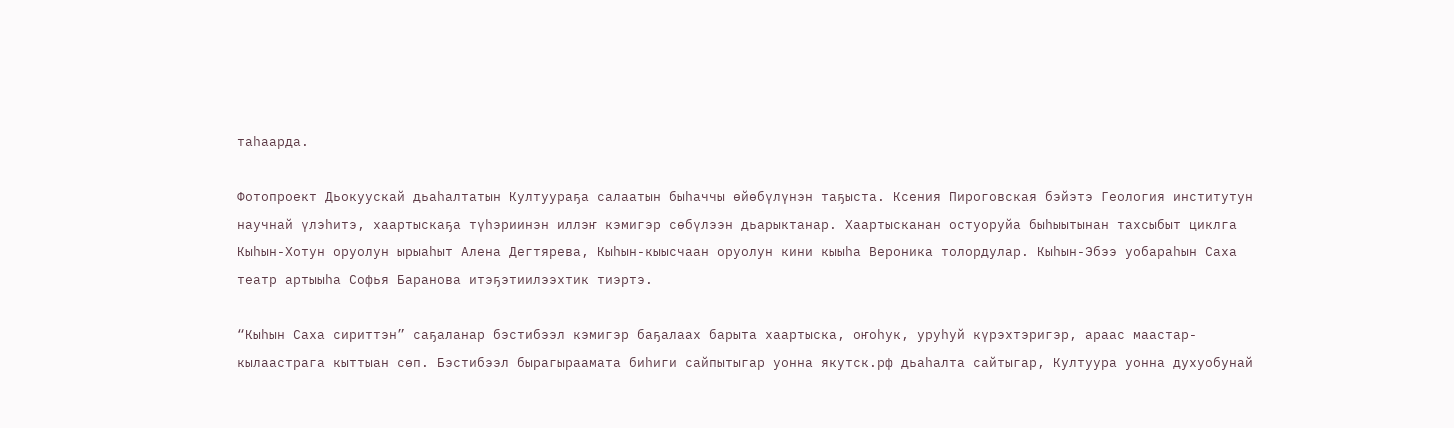таһаарда.

Фотопроект Дьокуускай дьаһалтатын Култуураҕа салаатын быһаччы өйөбүлүнэн таҕыста. Ксения Пироговская бэйэтэ Геология институтун научнай үлэһитэ, хаартыскаҕа түһэриинэн иллэҥ кэмигэр сөбүлээн дьарыктанар. Хаартысканан остуоруйа быһыытынан тахсыбыт циклга Кыһын-Хотун оруолун ырыаһыт Алена Дегтярева, Кыһын-кыысчаан оруолун кини кыыһа Вероника толордулар. Кыһын-Эбээ уобараһын Саха театр артыыһа Софья Баранова итэҕэтиилээхтик тиэртэ.

“Кыһын Саха сириттэн” саҕаланар бэстибээл кэмигэр баҕалаах барыта хаартыска, оҥоһук, уруһуй күрэхтэригэр, араас маастар-кылаастрага кыттыан сөп. Бэстибээл бырагыраамата биһиги сайпытыгар уонна якутск.рф дьаһалта сайтыгар, Култуура уонна духуобунай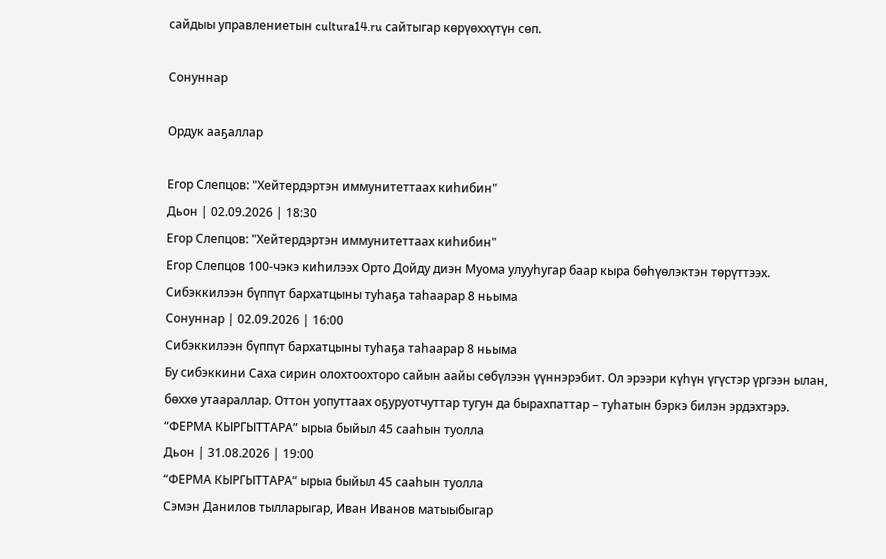сайдыы управлениетын cultura14.ru сайтыгар көрүөххүтүн сөп.

Сонуннар

Ордук ааҕаллар

Егор Слепцов: "Хейтердэртэн иммунитеттаах киһибин"
Дьон | 02.09.2026 | 18:30
Егор Слепцов: "Хейтердэртэн иммунитеттаах киһибин"
Егор Слепцов 100-чэкэ киһилээх Орто Дойду диэн Муома улууһугар баар кыра бөһүөлэктэн төрүттээх.
Сибэккилээн бүппүт бархатцыны туһаҕа таһаарар 8 ньыма
Сонуннар | 02.09.2026 | 16:00
Сибэккилээн бүппүт бархатцыны туһаҕа таһаарар 8 ньыма
Бу сибэккини Саха сирин олохтоохторо сайын аайы сөбүлээн үүннэрэбит. Ол эрээри күһүн үгүстэр үргээн ылан, бөххө утаараллар. Оттон уопуттаах оҕуруотчуттар тугун да бырахпаттар – туһатын бэркэ билэн эрдэхтэрэ.
“ФЕРМА КЫРГЫТТАРА” ырыа быйыл 45 сааһын туолла
Дьон | 31.08.2026 | 19:00
“ФЕРМА КЫРГЫТТАРА” ырыа быйыл 45 сааһын туолла
Сэмэн Данилов тылларыгар, Иван Иванов матыыбыгар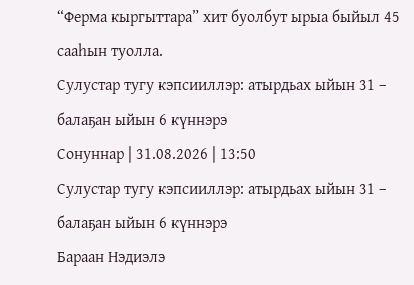“Ферма кыргыттара” хит буолбут ырыа быйыл 45 сааһын туолла.
Сулустар тугу кэпсииллэр: атырдьах ыйын 31 – балаҕан ыйын 6 күннэрэ
Сонуннар | 31.08.2026 | 13:50
Сулустар тугу кэпсииллэр: атырдьах ыйын 31 – балаҕан ыйын 6 күннэрэ
Бараан Нэдиэлэ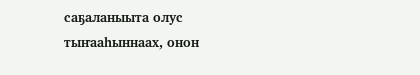саҕаланыыта олус тыҥааһыннаах, онон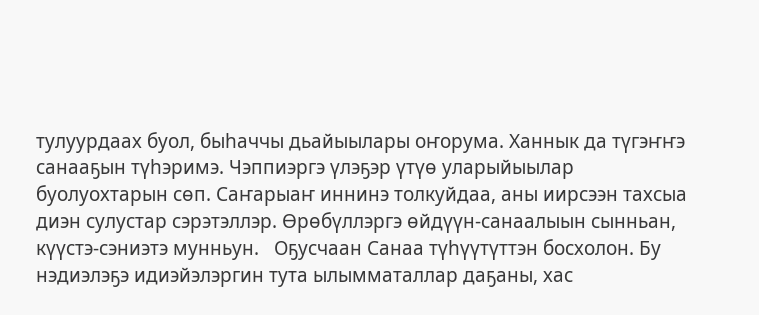тулуурдаах буол, быһаччы дьайыылары оҥорума. Ханнык да түгэҥҥэ санааҕын түһэримэ. Чэппиэргэ үлэҕэр үтүө уларыйыылар буолуохтарын сөп. Саҥарыаҥ иннинэ толкуйдаа, аны иирсээн тахсыа диэн сулустар сэрэтэллэр. Өрөбүллэргэ өйдүүн-санаалыын сынньан, күүстэ-сэниэтэ мунньун.   Оҕусчаан Санаа түһүүтүттэн босхолон. Бу нэдиэлэҕэ идиэйэлэргин тута ылымматаллар даҕаны, хас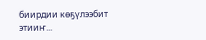биирдии көҕүлээбит этииҥ...